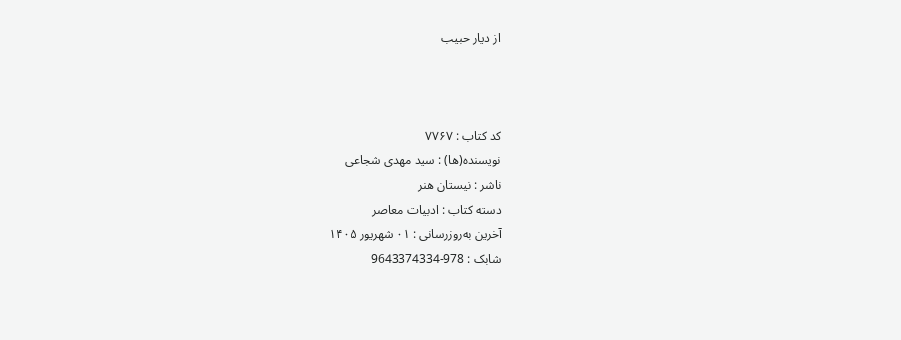از دیار حبیب



کد کتاب : ۷۷۶۷
نویسنده(ها) : سید مهدی شجاعی
ناشر : نیستان هنر
دسته کتاب : ادبیات معاصر
آخرین به‌روزرسانی : ۰۱ شهریور ۱۴۰۵
شابک : 978-9643374334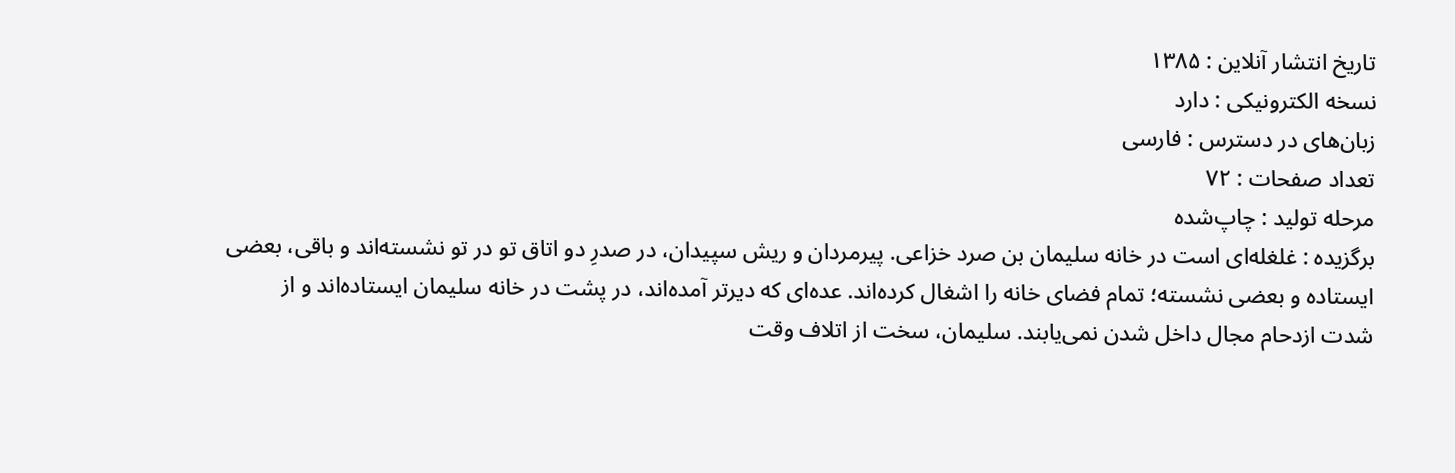تاریخ انتشار آنلاین : ۱۳۸۵
نسخه الکترونیکی : دارد
زبان‌های در دسترس : فارسی
تعداد صفحات : ۷۲
مرحله تولید : چاپ‌شده
برگزیده : غلغله‌ای است در خانه سلیمان بن صرد خزاعی. پیرمردان و ریش سپیدان، در صدرِ دو اتاق تو در تو نشسته‌اند و باقی، بعضی ایستاده و بعضی نشسته؛ تمام فضای خانه را اشغال کرده‌اند. عده‌ای که دیرتر آمده‌اند، در پشت در خانه سلیمان ایستاده‌اند و از شدت ازدحام مجال داخل شدن نمی‌یابند. سلیمان، سخت از اتلاف وقت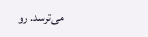می‌ترسد. رو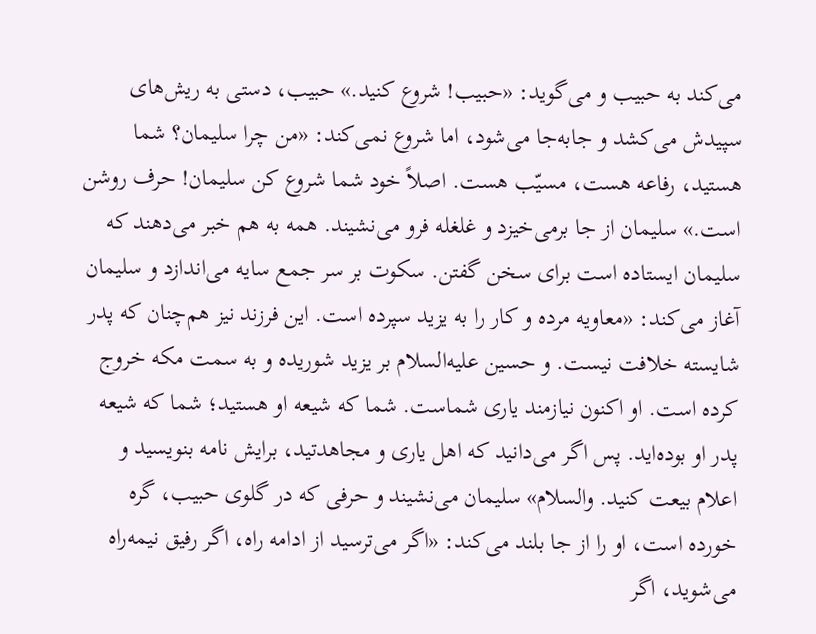می‌کند به حبیب و می‌گوید: «حبیب! شروع کنید.» حبیب، دستی به ریش‌های سپیدش می‌کشد و جابه‌جا می‌شود، اما شروع نمی‌کند: «من چرا سلیمان؟ شما هستید، رفاعه هست، مسیّب هست. اصلاً خود شما شروع کن سلیمان! حرف روشن است.» سلیمان از جا برمی‌خیزد و غلغله فرو می‌نشیند. همه به هم خبر می‌دهند که سلیمان ایستاده است برای سخن گفتن. سکوت بر سر جمع سایه می‌اندازد و سلیمان آغاز می‌کند: «معاویه مرده و کار را به یزید سپرده است. این فرزند نیز هم‌چنان که پدر شایسته خلافت نیست. و حسین علیه‌السلام بر یزید شوریده و به سمت مکه خروج کرده است. او اکنون نیازمند یاری شماست. شما که شیعه او هستید؛ شما که شیعه پدر او بوده‌اید. پس اگر می‌دانید که اهل یاری و مجاهدتید، برایش نامه بنویسید و اعلام بیعت کنید. والسلام» سلیمان می‌نشیند و حرفی که در گلوی حبیب، گره خورده است، او را از جا بلند می‌کند: «اگر می‌ترسید از ادامه راه، اگر رفیق نیمه‌راه می‌شوید، اگر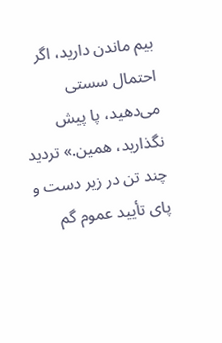بیم ماندن دارید، اگر احتمال سستی می‌دهید، پا پیش نگذارید، همین.» تردید چند تن در زیر دست و پای تأیید عموم گم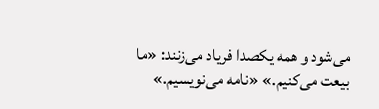می‌شود و همه یکصدا فریاد می‌زنند: «ما بیعت می‌کنیم.» «نامه می‌نویسیم.»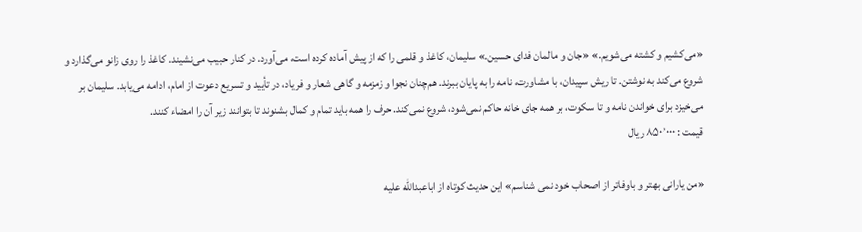«می‌کشیم و کشته می‌شویم.» «جان و مالمان فدای حسین.» سلیمان، کاغذ و قلمی را که از پیش آماده کرده است، می‌آورد. در کنار حبیب می‌نشیند. کاغذ را روی زانو می‌گذارد و شروع می‌کند به نوشتن. تا ریش سپیدان، با مشاورت، نامه را به پایان ببرند. هم‌چنان نجوا و زمزمه و گاهی شعار و فریاد، در تأیید و تسریع دعوت از امام، ادامه می‌یابد. سلیمان بر می‌خیزد برای خواندن نامه و تا سکوت، بر همه جای خانه حاکم نمی‌شود، شروع نمی‌کند. حرف را همه باید تمام و کمال بشنوند تا بتوانند زیر آن را امضاء کنند.
قیمت : ۸۵۰٬۰۰۰ ریال

«من یارانی بهتر و باوفاتر از اصحاب خود نمی شناسم» این حدیث کوتاه از اباعبدالله علیه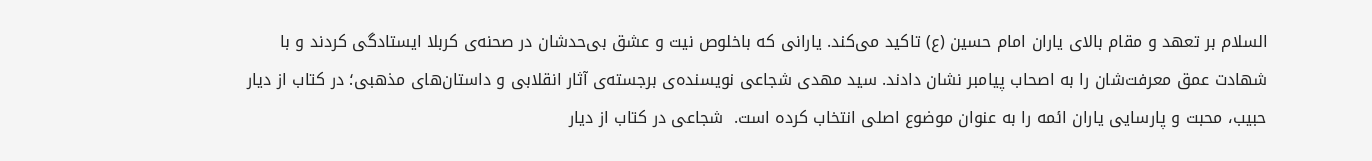السلام بر تعهد و مقام بالای یاران امام حسین (ع) تاکید می‌کند. یارانی که باخلوص نیت و عشق بی‌حدشان در صحنه‌ی کربلا ایستادگی کردند و با شهادت عمق معرفت‌شان را به اصحاب پیامبر نشان دادند. سید مهدی شجاعی نویسنده‌ی برجسته‌ی آثار انقلابی و داستان‌های مذهبی؛ در کتاب از دیار حبیب، محبت و پارسایی یاران ائمه را به عنوان موضوع اصلی انتخاب کرده است.  شجاعی در کتاب از دیار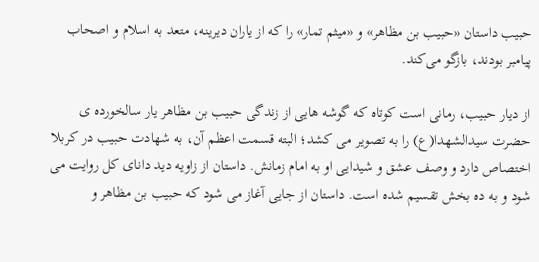حبیب داستان «حبیب بن مظاهر» و «میثم تمار» را که از یاران دیرینه‌، متعد به اسلام و اصحاب پیامبر بودند، بازگو می‌کند.

از دیار حبیب، رمانی است کوتاه که گوشه هایی از زندگی حبیب بن مظاهر یار سالخورده ی حضرت سیدالشهدا(ع) را به تصویر می کشد؛ البته قسمت اعظم آن، به شهادت حبیب در کربلا اختصاص دارد و وصف عشق و شیدایی او به امام زمانش. داستان از زاویه دید دانای کل روایت می شود و به ده بخش تقسیم شده است. داستان از جایی آغاز می شود که حبیب بن مظاهر و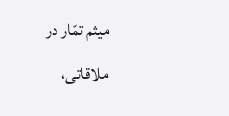میثم تمّار در ملاقاتی،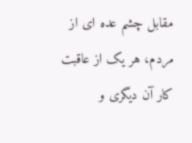مقابل چشم عده ای از مردم، هر یک از عاقبت کار آن دیگری و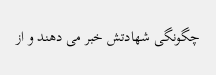چگونگی شهادتش خبر می دهند و از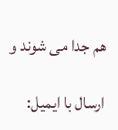هم جدا می شوند و

ارسال با ایمیل: